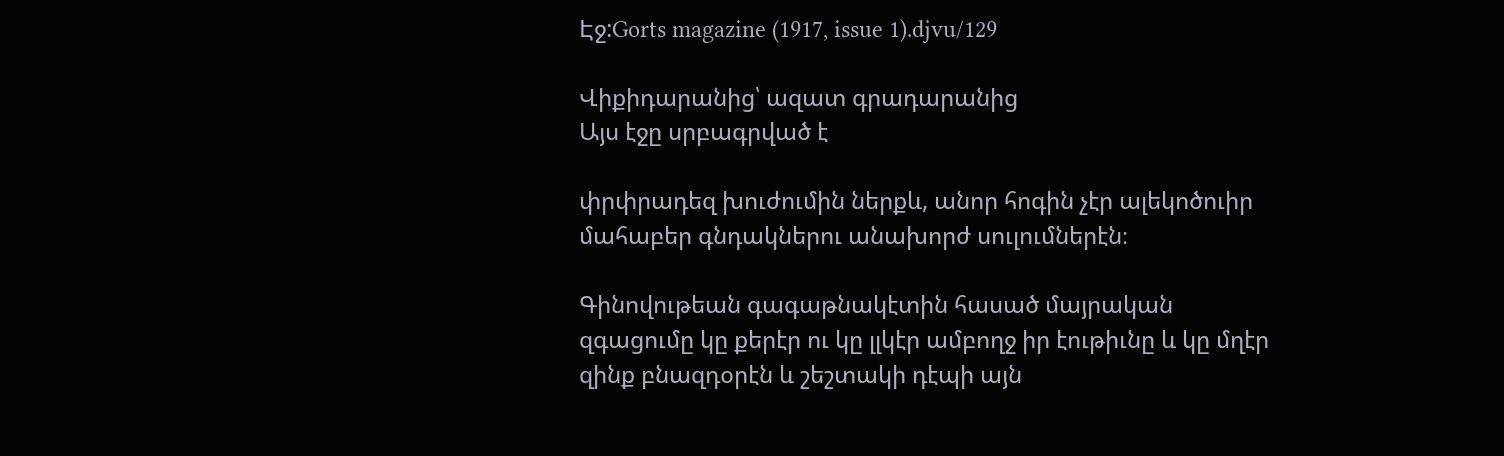Էջ:Gorts magazine (1917, issue 1).djvu/129

Վիքիդարանից՝ ազատ գրադարանից
Այս էջը սրբագրված է

փրփրադեզ խուժումին ներքև, անոր հոգին չէր ալեկոծուիր մահաբեր գնդակներու անախորժ սուլումներէն։

Գինովութեան գագաթնակէտին հասած մայրական զգացումը կը քերէր ու կը լլկէր ամբողջ իր էութիւնը և կը մղէր զինք բնազդօրէն և շեշտակի դէպի այն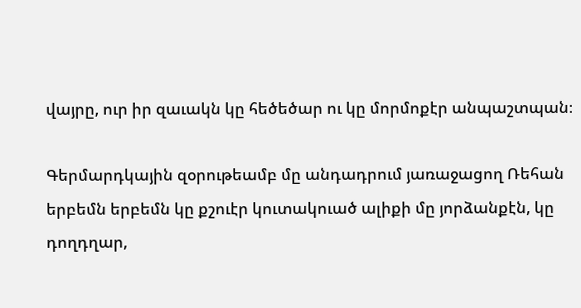վայրը, ուր իր զաւակն կը հեծեծար ու կը մորմոքէր անպաշտպան։

Գերմարդկային զօրութեամբ մը անդադրում յառաջացող Ռեհան երբեմն երբեմն կը քշուէր կուտակուած ալիքի մը յորձանքէն, կը դողդղար,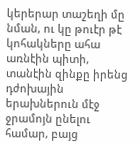կերերար տաշեղի մը նման, ու կը թուէր թէ կոհակները ահա առնէին պիտի, տանէին զինքը իրենց դժոխային երախներուն մէջ ջրամոյն ընելու համար, բայց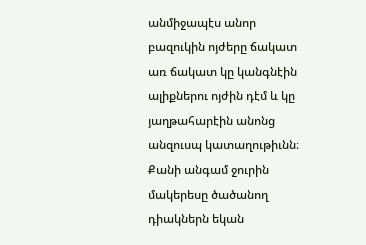անմիջապէս անոր բազուկին ոյժերը ճակատ առ ճակատ կը կանգնէին ալիքներու ոյժին դէմ և կը յաղթահարէին անոնց անզուսպ կատաղութիւնն։ Քանի անգամ ջուրին մակերեսը ծածանող դիակներն եկան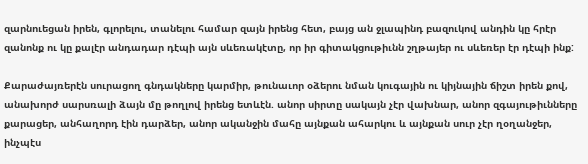զարնուեցան իրեն, գլորելու, տանելու համար զայն իրենց հետ, բայց ան ջլապինդ բազուկով անդին կը հրէր զանոնք ու կը քալէր անդադար դէպի այն սևեռակէտը, որ իր գիտակցութիւնն շղթայեր ու սևեռեր էր դէպի ինք:

Քարաժայռերէն սուրացող գնդակները կարմիր, թունաւոր օձերու նման կուգային ու կիյնային ճիշտ իրեն քով, անախորժ սարսռալի ձայն մը թողլով իրենց ետևէն. անոր սիրտը սակայն չէր վախնար, անոր զգայութիւնները քարացեր, անհաղորդ էին դարձեր, անոր ականջին մահը այնքան ահարկու և այնքան սուր չէր ղօղանջեր, ինչպէս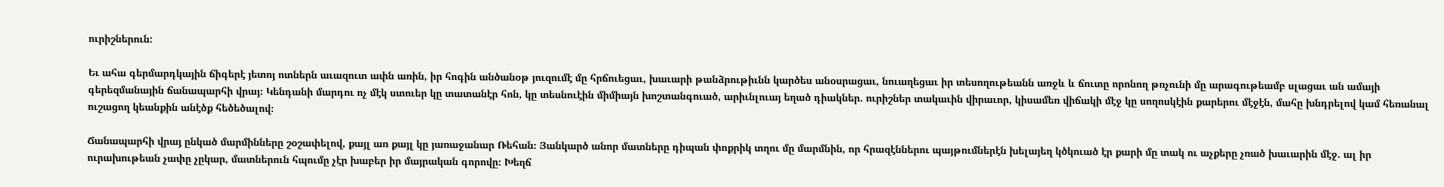ուրիշներուն:

Եւ ահա գերմարդկային ճիգերէ յետոյ ոտներն աւազուտ ափն առին, իր հոգին անծանօթ յուզումէ մը հրճուեցաւ, խաւարի թանձրութիւնն կարծես անօսրացաւ, նուաղեցաւ իր տեսողութեանն առջև և ճուտը որոնող թռչունի մը արագութեամբ սլացաւ ան ամայի գերեզմանային ճանապարհի վրայ։ Կենդանի մարդու ոչ մէկ ստուեր կը տատանէր հոն, կը տեսնուէին միմիայն խոշտանգուած, արիւնլուայ եղած դիակներ. ուրիշներ տակաւին վիրաւոր, կիսամեռ վիճակի մէջ կը սողոսկէին քարերու մէջէն, մահը խնդրելով կամ հեռանալ ուշացող կեանքին անէծք հեծեծալով։

Ճանապարհի վրայ ընկած մարմինները շօշափելով, քայլ առ քայլ կը յառաջանար Ռեհան։ Յանկարծ անոր մատները դիպան փոքրիկ տղու մը մարմնին, որ հրազէններու պայթումներէն խելայեղ կծկուած էր քարի մը տակ ու աչքերը չռած խաւարին մէջ. ալ իր ուրախութեան չափը չըկար, մատներուն հպումը չէր խաբեր իր մայրական գորովը։ Խեղճ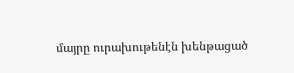մայրը ուրախութենէն խենթացած